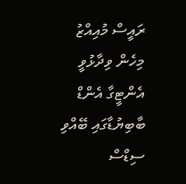ރައީސް މުއިއްޒު މިހެން ވިދާޅުވީ އެންޓީގާ އެންޑް ބާބިޔުޑާގައި ބޭއްވި ސިޑްސް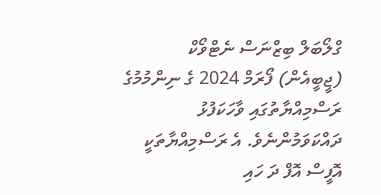ގްލޯބަލް ބިޒްނަސް ނެޓްވޯކް (ޖީބީއެން) ފޯރަމް 2024 ގެ ނިންމުމުގެ ރަސްމިއްޔާތުގައި ވާހަކަފުޅު ދައްކަވަމުންނެވެ. އެ ރަސްމިއްޔާތަކީ އޮފީސް އޮފް ދަ ހައި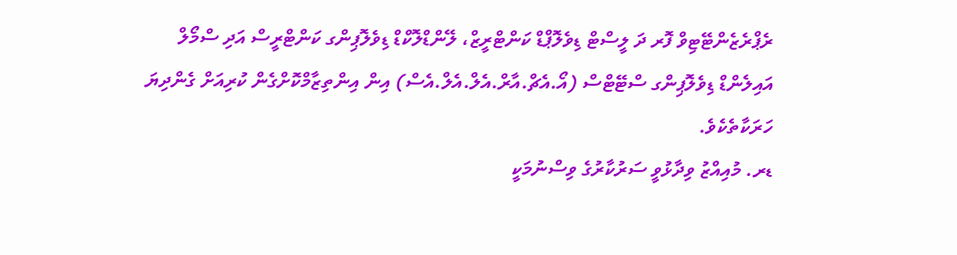ރެޕްރެޒެންޓޭޓިވް ފޮރ ދަ ލީސްޓް ޑިވެލޮޕްޑް ކަންޓްރީޒް، ލޭންޑްލޮކްޑް ޑިވެލޮޕިންގ ކަންޓްރީސް އަދި ސްމޯލް އައިލެންޑް ޑިވެލޮޕިންގ ސްޓޭޓްސް (އޯ.އެޗް.އާރް.އެލް.އެލް.އެސް) އިން އިންތިޒާމްކޮށްގެން ކުރިއަށް ގެންދިޔަ ހަރަކާތެކެވެ.
ޑރ. މުއިއްޒު ވިދާޅުވީ ސަރުކާރުގެ ވިސްނުމަކީ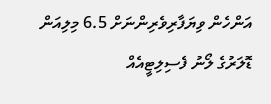އަންހެން ވިޔަފާރިވެރިންނަށް 6.5 މިލިއަން ޑޮލަރުގެ ލޯނު ފެސިލިޓީއެއް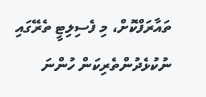ތައާރަފްކޮށް، މި ފެސިލިޓީ ތެރޭގައި ނުކުޅެދުންތެރިކަން ހުންނަ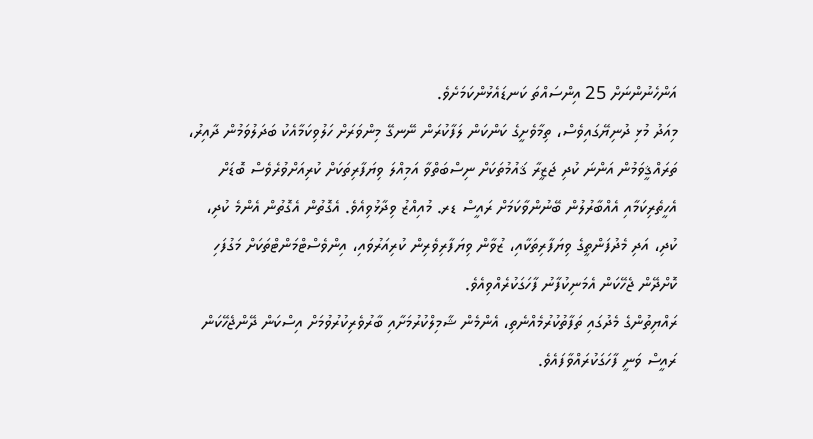އަންހެނުންނަށް 25 އިންސައްތަ ކަނޑައެޅުންކަމަށެވެ.
މިއަދު މުޅި ދުނިޔޭގައިވެސް، ތިމާވެށީގެ ކަންކަން ލަފާކުރަން ނޭނގޭ މިންވަރަށް ހަލުވިކަމާއެކު ބަދަލުވަމުން ދާއިރު، ތަރައްޤީވަމުން އަންނަ ކުދި ޖަޒީރާ ޤައުމުތަކަށް ނިސްބަތްވާ އަމިއްލަ ވިޔަފާރިތަކަށް ކުރިއަށްވުރެވެސް ބޮޑަށް އެހީތެރިކަމާއި އެއްބާރުލުން ބޭނުންވާކަމަށް ރައީސް ޑރ. މުއިއްޒު ވިދާޅުވިއެވެ. އެގޮތުން އެގޮތުން އެންމެ ކުދި، ކުދި، އަދި މެދުފަންތީގެ ވިޔަފާރިތަކާއި، ޒުވާން ވިޔަފާރިވެރިން ކުރިއަރުވައި، އިންވެސްޓްމަންޓްތަކަށް މަގުފަހި ކޮށްދޭން ޖެހޭކަން އެމަނިކުފާނު ފާހަގަކުރެއްވިއެވެ.
ރައްޔިތުންގެ މެދުގައި ތަފާތުކުރުމެއްނެތި، އެންމެން ޝާމިލްކުރުމަށާއި ބާރުވެރިކުރުވުމަށް އިސްކަން ދޭންޖެހޭކަން ރައީސް ވަނީ ފާހަގަކުރައްވާފައެވެ.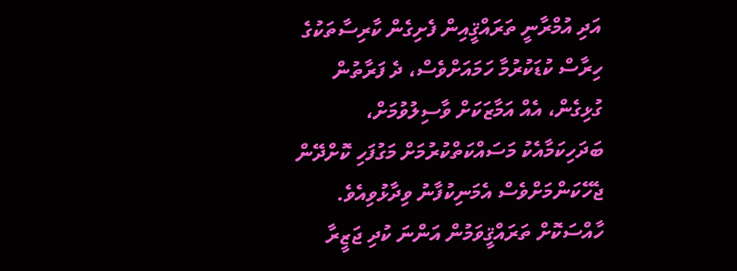އަދި އުމްރާނީ ތަރައްޤީއިން ފެށިގެން ކާރިސާތަކުގެ ހިރާސް ކުޑަކުރުމާ ހަމައަށްވެސް، ދެ ފަރާތުން ގުޅިގެން، އެއް އަމާޒަކަށް ވާސިލުވުމަށް، ބަދަހިކަމާއެކު މަސައްކަތްކުރުމަށް މަގުފަހި ކޮށްދޭން ޖެހޭކަންމަށްވެސް އެމަނިކުފާނު ވިދާޅުވިއެވެ. ހާއްސަކޮށް ތަރައްޤީވަމުން އަންނަ ކުދި ޖަޒީރާ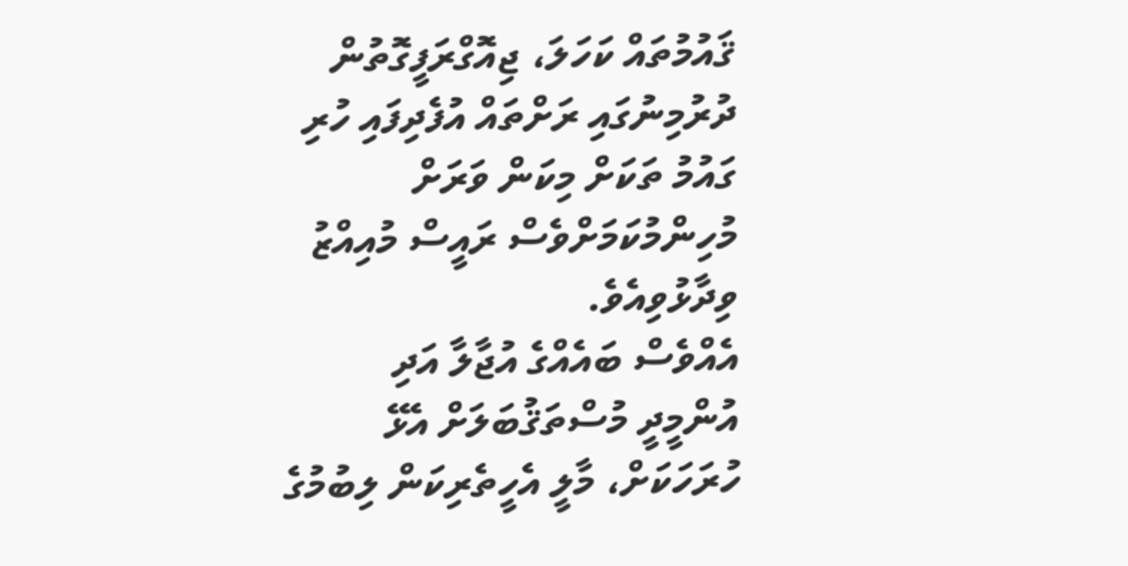ޤައުމުތައް ކަހަލަ، ޖިއޮގްރަފީގޮތުން ދުރުމިނުގައި ރަށްތައް އުފެދިފައި ހުރި ގައުމު ތަކަށް މިކަން ވަރަށް މުހިންމުކަމަށްވެސް ރައީސް މުއިއްޒު ވިދާޅުވިއެވެ.
އެއްވެސް ބައެއްގެ އުޖާލާ އަދި އުންމީދީ މުސްތަޤުބަލަށް އެޅޭ ހުރަހަކަށް، މާލީ އެހީތެރިކަން ލިބުމުގެ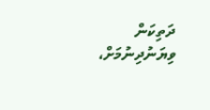ދަތިކަން ވިޔަނުދިނުމަށް،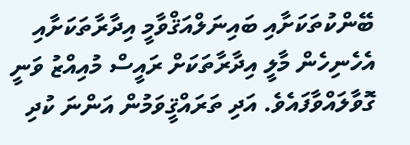ބޭންކުތަކަށާއި ބައިނަލްއަޤްވާމީ އިދާރާތަކަށާއި އެހެނިހެން މާލީ އިދާރާތަކަށް ރައީސް މުއިއްޒު ވަނީ ގޮވާލައްވާފައެވެ. އަދި ތަރައްޤީވަމުން އަންނަ ކުދި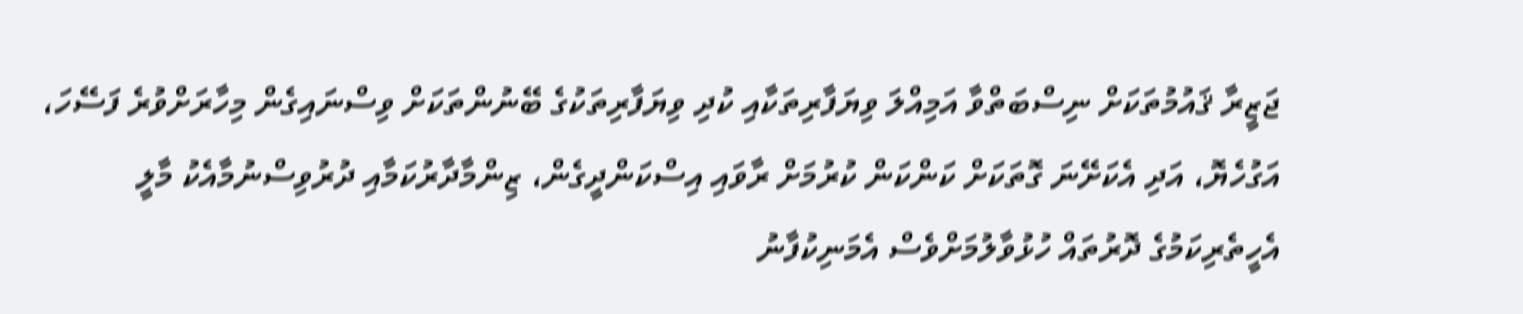ޖަޒީރާ ޤައުމުތަކަށް ނިސްބަތްވާ އަމިއްލަ ވިޔަފާރިތަކާއި ކުދި ވިޔަފާރިތަކުގެ ބޭނުންތަކަށް ވިސްނައިގެން މިހާރަށްވުރެ ފަސޭހަ، އަގުހެޔޮ، އަދި އެކަށޭނަ ގޮތަކަށް ކަންކަން ކުރުމަށް ރާވައި އިސްކަންދީގެން، ޒިންމާދާރުކަމާއި ދުރުވިސްނުމާއެކު މާލީ އެހީތެރިކަމުގެ ދޮރުތައް ހުޅުވާލުމަށްވެސް އެމަނިކުފާނު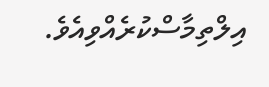އިލްތިމާސްކުރެއްވިއެވެ.